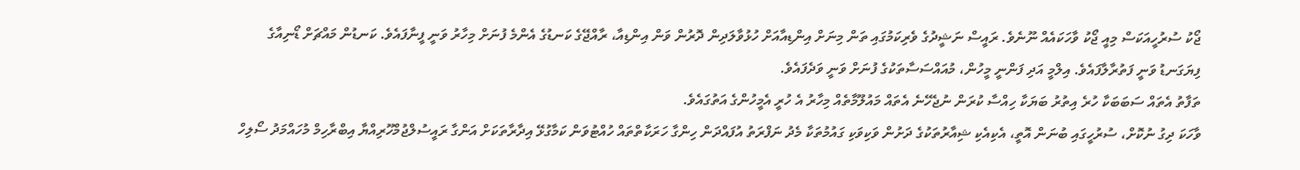ޖޯކު ސުރުހީއަކަސް މިއީ ޖޯކު ވާހަކައެއް ނޫނެވެ. ރައީސް ނަޝީދުގެ ވެރިކަމުގައި ތަން މިނަށް އިންޑިއާއަށް ހުޅުވާލަދިން ދޮރުން ވަން އިންޑިއާ، ރާއްޖޭގެ ކަނޑުގެ އެންމެ ފުނަށް މިހާރު ވަނީ ފީނާފައެވެ. ކަނޑުން މައްޗަށް ޑޯނިއާގެ ފިޔަގަނޑު ވަނީ ފަތުރާލާފައެވެ. އިލްމީ އަދި ފަންނީ މީހުން، މުއައްސަސާތަކުގެ ފުނަށް ވަނީ ވަދެފައެވެ.
ތަފާތު އެތައް ސަބަބަކާ ހުރެ އިތުރު ބަޔަކާ ހިއްސާ ކުރަން ނުޖެހޭނެ އެތައް މައުލޫމާތެއް މިހާރު އެ ހުރީ އެމީހުންގެ އަތުގައެވެ.
ވާހަކަ ދިގު ނުކޮށް، ސުރުހީގައި ބުނަން އޮތީ، އެކިއެކި ޝިއާރުތަކުގެ ދަށުން ވަކިވަކި ގައުމުތަކާ މެދު ނަފްރަތު އުފައްދަން ހިންގާ ހަރަކާތްތައް ހުއްޓުވަން ކަމާގުޅޭ އިދާރާތަކަށް އަންގާ ރައީސުލްޖުމްހޫރިއްޔާ އިބްރާހިމް މުހައްމަދު ސޯލިހް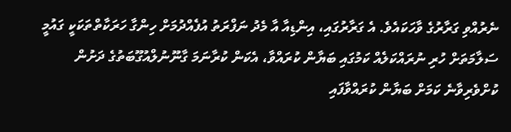ނެރުއްވި ގަރާރުގެ ވާހަކައެވެ. އެ ގަރާރުގައި، އިންޑިއާ އާ މެދު ނަފްރަތު އުފެއްދުމަށް ހިންގާ ހަރަކާތްތަކަކީ ގައުމީ ސަލާމަތަށް ހުރި ނުރައްކަލެއް ކަމުގައި ބަޔާން ކުރައްވާ، އެކަން ކުރާނަމަ ގާނޫނުލްއުގޫބަތުގެ ދަށުން ކުށްވެރިވާނެ ކަމަށް ބަޔާން ކުރައްވާފައި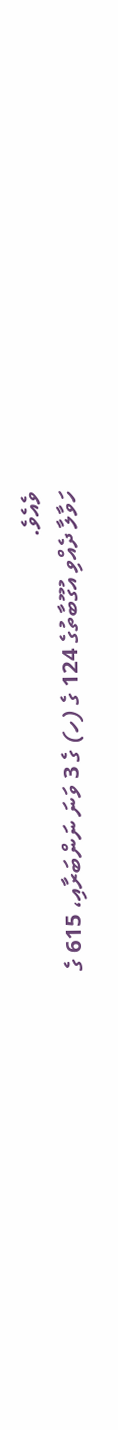ވެއެވެ.
ހަވާލާ ދެއްވި އުގޫބާތުގެ 124 ގެ (ހ) ގެ 3 ވަނަ ނަންބަރާއި، 615 ގެ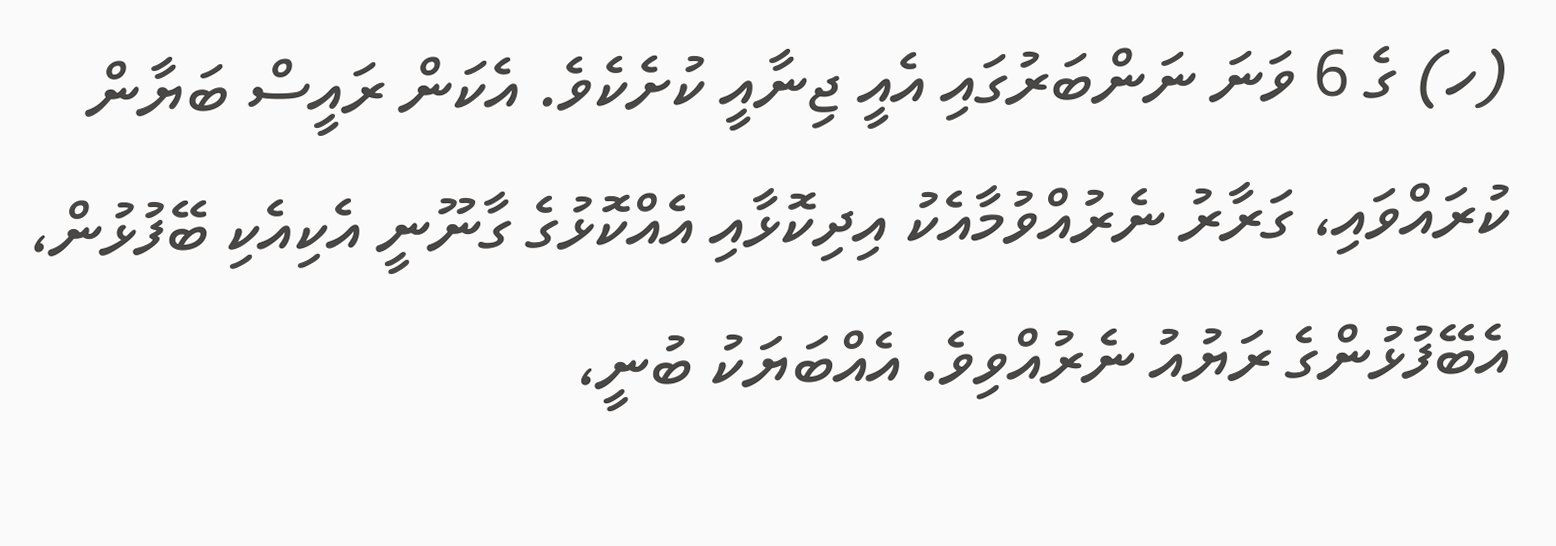(ހ) ގެ 6 ވަނަ ނަންބަރުގައި އެއީ ޖިނާއީ ކުށެކެވެ. އެކަން ރައީސް ބަޔާން ކުރައްވައި، ގަރާރު ނެރުއްވުމާއެކު އިދިކޮޅާއި އެއްކޮޅުގެ ގާނޫނީ އެކިއެކި ބޭފުޅުން، އެބޭފުޅުންގެ ރަޔުއު ނެރުއްވިވެ. އެއްބަޔަކު ބުނީ،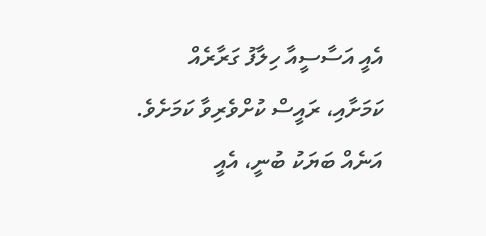އެއީ އަސާސީއާ ހިލާފު ގަރާރެއް ކަމަށާއި، ރައީސް ކުށްވެރިވާ ކަމަށެވެ. އަނެއް ބަޔަކު ބުނީ، އެއީ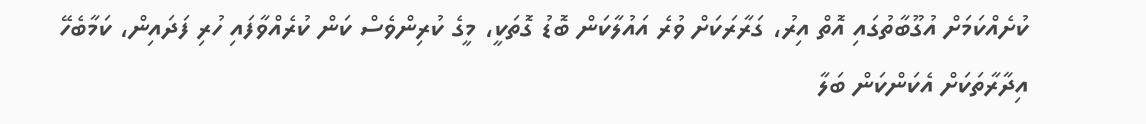ކުށެއްކަމަށް އުގޫބާތުގައި އޮތް އިރު، ގަރާރަކަށް ވުރެ އައުލާކަން ބޮޑު ގޮތަކީ، މީގެ ކުރިންވެސް ކަން ކުރެއްވާފައި ހުރި ފަދައިން، ކަމާބެހޭ އިދާރާތަކަށް އެކަންކަން ބަލާ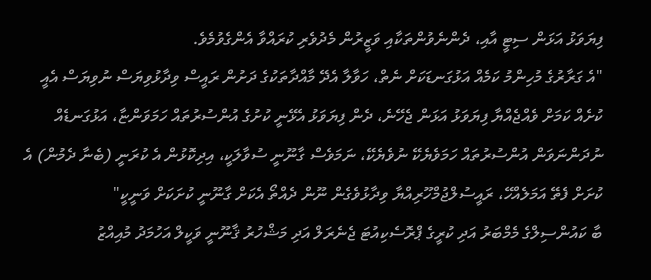ފިޔަވަޅު އަޅަން ސިޓީ އާއި، ދެންނެވުންތަކާއި ވަޒީރުން މެދުވެރި ކުރައްވާ އެންގެވުމެވެ.
"އެ ގަރާރުގެ މުހިންމު ކަމެއް އަޅުގަނޑަކަށް ނެތް، ހަވާލާ އެދޭ މާއްދާތަކުގެ ދަށުން ރައީސް ވިދާޅުވިޔަސް ނުވިޔަސް އެއީ ކުށެއް ކަމަށް ވެއްޖެއްޔާ ފިޔަވަޅު އަޅަން ޖެހޭނެ، ދެން ފިޔަވަޅު އެޅޭނީ ކުށުގެ އުންސުރުތައް ހަމަވަންޏާ، އަޅުގަނޑެއް ނުދަންނަވަން އުންސުރުތައް ހަމަވެޔެކޭ ނުވެޔެކޭ، ނަމަވެސް ގާނޫނީ ސުވާލަކީ، އިދިކޮޅުން އެ ކުރަނީ (ބެނާ ދެމުން) އެ ކުށަށް ފެތޭ އަމަލެއްހޭ، ރައީސުލްޖުމްހޫރިއްޔާ ވިދާޅުވެގެން ނޫން ދެއްތޯ އެކަށް ގާނޫނީ ކުށަކަށް ވަނީކީ"
ބާ ކައުންސިލްގެ މެމްބަރު އަދި ކުރީގެ ޕްރޮސެކިއުޓަ ޖެނެރަލް އަދި މަޝްހުރު ޤާނޫނީ ވަކީލް އަހުމަދު މުއިއްޒު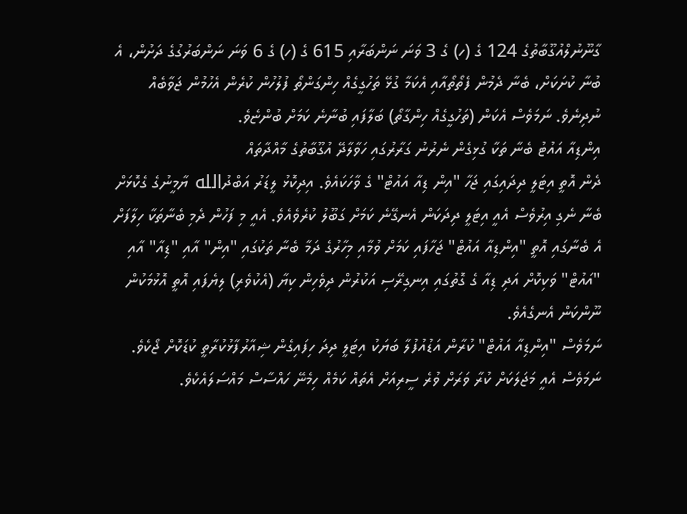ގާނޫނުލްއުގޫބާތުގެ 124 ގެ (ހ) ގެ 3 ވަނަ ނަންބަރާއި 615 ގެ (ހ) ގެ 6 ވަނަ ނަންބަރުގުގެ ދަށުން، އެ ބުނާ ކުށަކަށް، ބެނާ ދެމުން ފެތޯތޯއާއި އެކަމާ ގުޅޭ ތަހުގީގެއް ހިންގަންތޯ ފުލުހުން ކުރެން އެހުމުން ޖަވާބެއް ނުދިނެވެ. ނަމަވެސް އެކަން (ތަހުގީގެއް ހިންގާތޯ) ބަލާފައި ބުނާނެ ކަމަށް ބުންޏެވެ.
އިންޑިއާ އައުޓު ބެނާ ތަކާ ގުޅިގެން ނެރުނު ގަރާރުގައި ހަވާލާދޭ އުގޫބާތުގެ މާއްދާތައް
ދެން އޮތީ އިޓަލީ ދިދައިގައި ޖަހާ "އިން ޑިއާ އައުޓް" ގެ ވާހަކައެވެ. އިދިކޮޅު ލީޑަރު އަބްދުالله ޔާމީނުގެ ގެކޮޅަށް ބެނާ ނެގި އިރުވެސް އެއީ އިޓަލީ ދިދަކަން އެނގޭނެ ކަމަށް ގަބޫލު ކުރެވެއެވެ. އެއީ މި ފަހުން ދެމި ބެނާތަކާ ހިލާފަށް އެ ބެނާގައި އޮތީ "އިންޑިއާ އައުޓް" ޖަހާފައި ކަމަށް ވުމާއި މިހާރުގެ ދަމާ ބެނާ ތަކުގައި "އިން" އާއި "ޑިއާ" އާއި "އައުޓް" ވަކިކޮށް އަދި ޑިއާ ގެ ގޮތުގައި އިނގިރޭސި އަކުރުން ދިވެހިން ކިޔާ (އެކުވެރި) ލިޔެފައި އޮތީ އޮޅުމަކުން ނޫންކަން އެނގެއެވެ.
ނަމަވެސް "އިންޑިއާ އައުޓް" ކުރާން އަޑުއުފުލާ ބަޔަކު އިޓަލީ ދިދަ ހިފައިގެން ޝިއާރުފާޅުކުރާތީ ކުޑަކޮށް ޖޯކެވެ. ނަމަވެސް އެއީ މަޖަލަކަށް ކުރާ ވަރަށް ވުރެ ސީރިއަށް އެތައް ކަމެއް ހިމެނޭ ހައްސާސް މައްސަލައެކެވެ.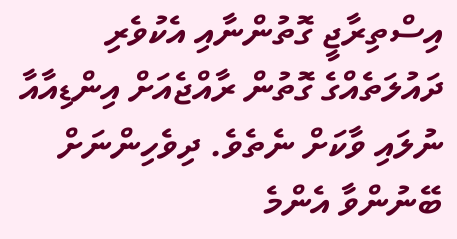އިސްތިރާޖީ ގޮތުންނާއި އެކުވެރި ދައުލަތެއްގެ ގޮތުން ރާއްޖެއަށް އިންޑިއާއާ ނުލައި ވާކަށް ނެތެވެ. ދިވެހިންނަށް ބޭނުންވާ އެންމެ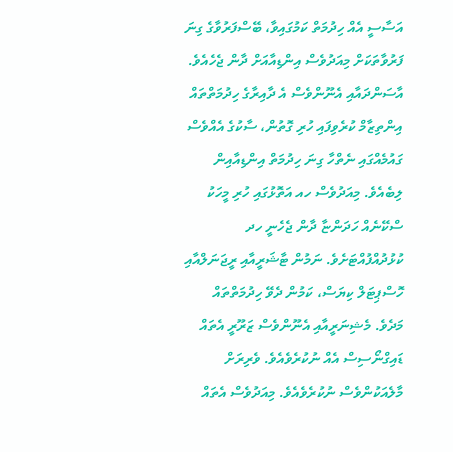އަސާސީ އެއް ހިދުމަތް ކަމުގައިވާ، ބޭސްފަރުވާގެ ގިނަ ފަރުވާތަކަށް މިއަދުވެސް އިންޑިއާއަށް ދާން ޖެހެއެވެ. އާސަންދައާއި އެނޫންވެސް އެ ދާއިރާގެ ހިދުމަތްތައް އިންތިޒާމް ކުރެވިފައި ހުރި ގޮތުން، ސާކުގެ އެއްވެސް ގައުމެއްގައި ނެތްހާ ގިނަ ހިދުމަތް އިންޑިއާއިން ލިބެއެވެ. މިއަދުވެސް ހއ އަތޮޅުގައި ހުރި މީހަކު ސްކޭނެއް ހަދަންޏާ ދާން ޖެހެނީ ހދ ކުޅުދުއްފުއްޓަށެވެ. ނަމުން ޓާޝަރީއާއި ރީޖަނަލްއާއި ހޮސްޕިޓަލް ކިޔަސް، ކަމުން ދެވޭ ހިދުމަތްތައް މަދެވެ. މެޝިނަރީއާއި އެނޫންވެސް ޒަރޫރީ އެތައް ޑައިގްނޯސިސް އެއް ނުކުރެވެއެވެ. ވެރިރަށް މާލެއަކުންވެސް ނުކުރެވެއެވެ. މިއަދުވެސް އެތައް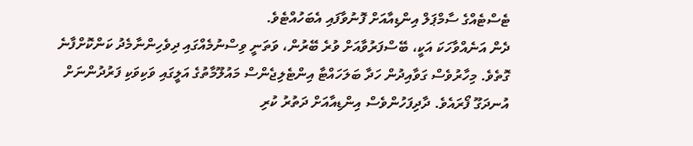ޓެސްޓެއްގެ ސާމްޕަލް އިންޑިއާއަށް ފޮނުވާފައި އެބަހުއްޓެވެ.
ދެން އަނެއްވާހަކަ އަކީ، ބޭސްފަރުވާއަށް ވުރެ ބޭރުން، ވަތަނީ ވިސްނުމެއްގައި ދިވެހިންނާމެދު ކަންކޮށްފާނެ ގޮތެވެ. މިހާރުވެސް ގަވާއިދުން ހަދާ ބަލަހައްޓާ އިންޓެލިޖެންސް މައުލޫމާތުގެ އަލީގައި ވަކިވަކި ފަރުދުންނަށް އުނދަގޫ ފޯރައެވެ. ދާދިފަހުންވެސް އިންޑިއާއަށް ދަތުރު ކުރި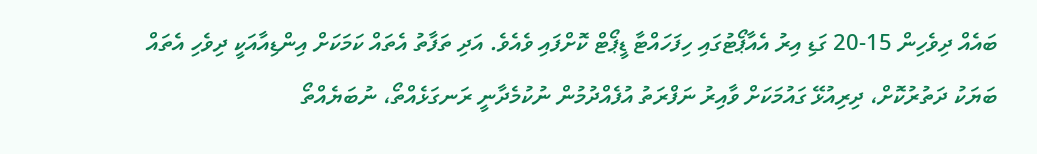ބައެއް ދިވެހިން 15-20 ގަޑި އިރު އެއާޕޯޓުގައި ހިފަހައްޓާ ޑީޕޯޓް ކޮށްފައި ވެއެވެ. އަދި ތަފާތު އެތައް ކަމަކަށް އިންޑިއާއަކީ ދިވެހި އެތައް ބަޔަކު ދަތުރުކޮށް، ދިރިއުޅޭ ގައުމަކަށް ވާއިރު ނަފްރަތު އުފެއްދުމުން ނުކުމެދާނީ ރަނގަޅެއްތޯ، ނުބަޔެއްތޯ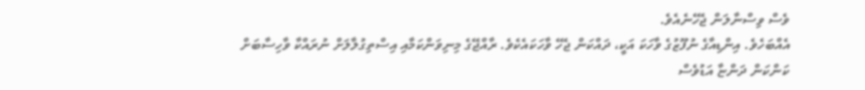ވެސް ވިސްނާލަން ޖެހޭނެއެވެ.
އެއްބަހެވެ. އިންޑިއާގެ ނުފޫޒުގެ ވާހަކަ އަކީ، ދައްކަން ޖެހޭ ވާހަކައެކެވެ. ރާއްޖޭގެ މިނިވަންކަމާއި އިސްތިގުލާލަށް ނުރައްކާ ވާހިސާބަށް ކަންކަން ދަންޏާ އަޑުވެސް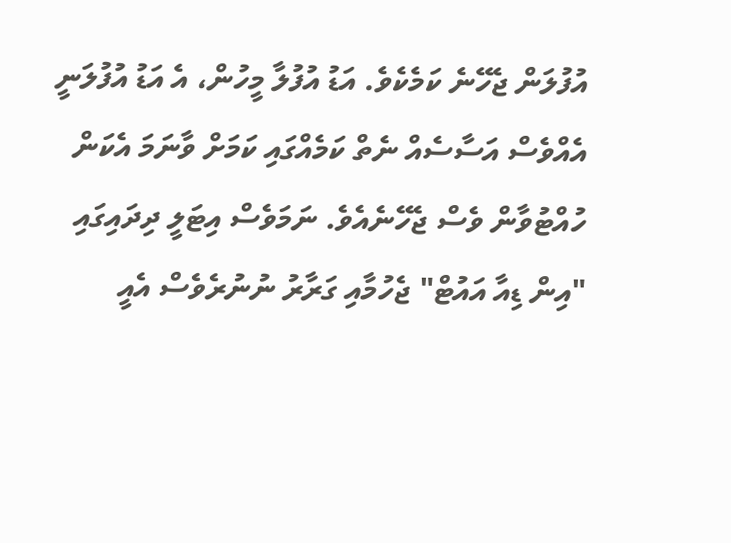އުފުލަން ޖެހޭނެ ކަމެކެވެ. އަޑު އުފުލާ މީހުން، އެ އަޑު އުފުލަނީ އެއްވެސް އަސާސެއް ނެތް ކަމެއްގައި ކަމަށް ވާނަމަ އެކަން ހުއްޓުވާން ވެސް ޖެހޭނެއެވެ. ނަމަވެސް އިޓަލީ ދިދައިގައި "އިން ޑިއާ އައުޓް" ޖެހުމާއި ގަރާރު ނުނުރެވެސް އެއީ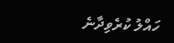ހައްލު ކުރެވިދާނެ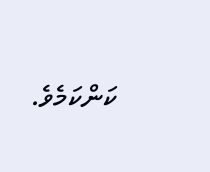ކަންކަމެވެ.